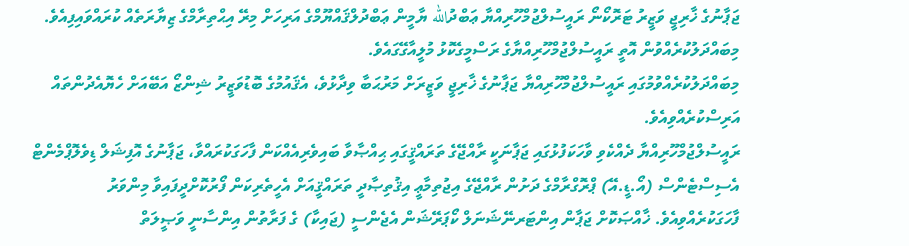ޖަޕާނުގެ ޚާރިޖީ ވަޒީރު ޓަރޮކޯނޯ ރައީސުލްޖުމްހޫރިއްޔާ ޢަބްދުالله ޔާމީން ޢަބްދުލްޤައްޔޫމްގެ އަރިހަށް މިރޭ އިޙްތިރާމްގެ ޒިޔާރަތެއް ކުރައްވައިފިއެވެ. މިބައްދަލުކުރެއްވުން އޮތީ ރައީސުލްޖުމްހޫރިއްޔާގެ ރަސްމީގެކޮޅު މުލީއާގޭގައެވެ.
މިބައްދަލުކުރެއްވުމުގައި ރައީސުލްޖުމްހޫރިއްޔާ ޖަޕާނުގެ ޚާރިޖީ ވަޒީރަށް މަރުޙަބާ ވިދާޅުވެ، އެޤައުމުގެ ބޮޑުވަޒީރު ޝިންޒޯ އަބޭއަށް ހެޔޮއެދުންތައް އަރިސްކުރެއްވިއެވެ.
ރައީސުލްޖުމްހޫރިއްޔާ ދެއްކެވި ވާހަކަފުޅުގައި ޖަޕާނަކީ ރާއްޖޭގެ ތަރައްޤީގައި ޙިއްޞާވާ ބައިވެރިއެއްކަން ފާހަގަކުރައްވާ، ޖަޕާނުގެ އޮފިޝަލް ޑިވެލޮޕްމެންޓް އެސިސްޓެންސް (އޯ.ޑީ.އޭ) ޕްރޮގްރާމްގެ ދަށުން ރާއްޖޭގެ އިޖުތިމާޢީ އިޤުތިޞާދީ ތަރައްޤީއަށް އެހީތެރިކަން ފޯރުކޮށްދީފައިވާ މިންވަރު ފާހަގަކުރެއްވިއެވެ. ޚާއްޞަކޮށް ޖަޕާން އިންޓަރނޭޝަނަލް ކޯޕަރޭޝަން އެޖެންސީ (ޖައިކާ) ގެ ފަރާތުން އިންސާނީ ވަޞީލަތް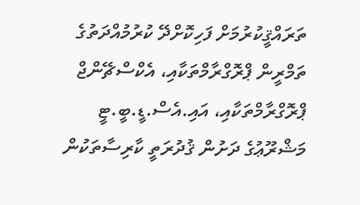ތަރައްޤީކުރުމަށް ފަހިކޮށްދޭ ކުރުމުއްދަތުގެ ތަމްރީން ޕްރޮގްރާމްތަކާއި، އެކްސްޗޭންޖް ޕްރޮގްރާމްތަކާއި، އައި.އެސް.ޑީ.ބީ.ޓީ މަޝްރޫޢުގެ ދަށުން ޤުދުރަތީ ކާރިސާތަކުން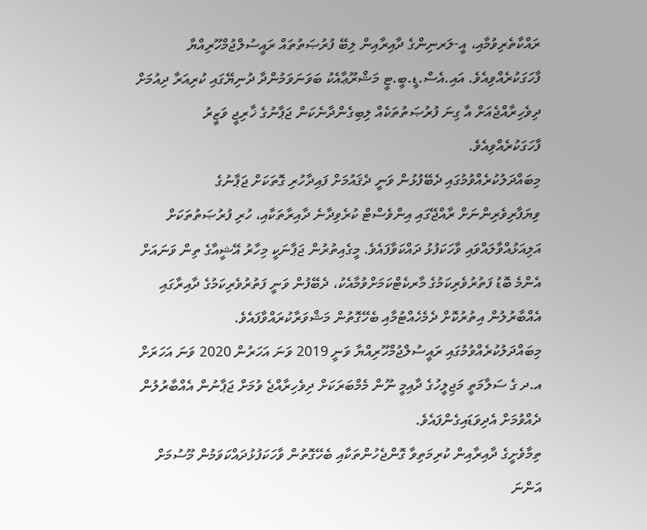ރައްކާތެރިވުމާއި، އީ-ލަރނިންގެ ދާއިރާއިން ލިބޭ ފުރުޞަތުތައް ރައީސުލްޖުމްހޫރިއްޔާ ފާހަގަކުރެއްވިއެވެ. އައި.އެސް.ޑީ.ބީ.ޓީ މަޝްރޫޢާއެކު ބަވަނަވަމުންދާ ދުނިޔޭގައި ކުރިއަރާ ދިއުމަށް ދިވެހިރާއްޖެއަށް އާ ގިނަ ފުރުޞަތުތަކެއް ލިބިގެންދާނެކަން ޖަޕާނުގެ ޚާރިޖީ ވަޒީރު ފާހަގަކުރެއްވިއެވެ.
މިބައްދަލުކުރެއްވުމުގައި ދެބޭފުޅުން ވަނީ ދެޤައުމަށް ފައިދާހުރި ގޮތަކަށް ޖަޕާނުގެ ވިޔަފާރިވެރިންނަށް ރާއްޖޭގައި އިންވެސްޓް ކުރެވިދާނެ ދާއިރާތަކާއި، ހުރި ފުރުޞަތުތަކަށް އަލިއަޅުއްވާލައްވައި ވާހަކަފުޅު ދައްކަވާފައެވެ. މީގެއިތުރުން ޖަޕާނަކީ މިހާރު އޭޝީއާގެ ތިން ވަނައަށް އެންމެ ބޮޑު ފަތުރުވެރިކަމުގެ މާރކެޓްކަމަށްވުމާއެކު، ދެބޭފުން ވަނީ ފަތުރުވެރިކަމުގެ ދާއިރާގައި އެއްބާރުލުން އިތުރުކޮށް ދެމެހެއްޓުމާއި ބެހޭގޮތުން މަޝްވަރާކުރައްވާފައެވެ.
މިބައްދަލުކުރެއްވުމުގައި ރައީސުލްޖުމްހޫރިއްޔާ ވަނީ 2019 ވަނަ އަހަރުން 2020 ވަނަ އަހަރަށް އ.ދ ގެ ސަލާމަތީ މަޖިލީހުގެ ދާއިމީ ނޫން މެމްބަރަކަށް ދިވެހިރާއްޖެ ވުމަށް ޖަޕާނުން އެއްބާރުލުން ދެއްވުމަށް އެދިވަޑައިގެންފައެވެ.
ތިމާވެށީގެ ދާއިރާއިން ކުރިމަތިވާ ގޮންޖެހުންތަކާއި ބެހޭގޮތުން ވާހަކަފުޅުދައްކަވަމުން މޫސުމަށް އަންނަ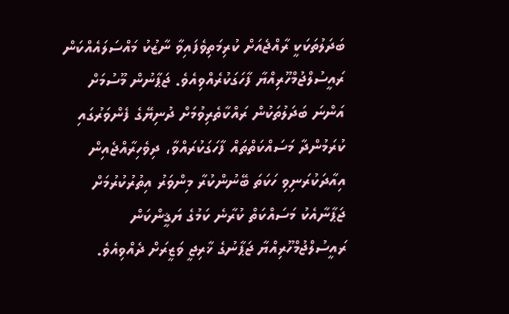ބަދަލުތަކަކީ ރާއްޖެއަށް ކުރިމަތިވެފައިވާ ނާޒުކު މައްސަލައެއްކަން ރައީސުލްޖުމްހޫރިއްޔާ ފާހަގަކުރެއްވިއެވެ. ޖަޕާނުން މޫސުމަށް އަންނަ ބަދަލުތަކުން ރައްކާތެރިވުމަށް ދުނިޔޭގެ ފެންވަރުގައި ކުރަމުންދާ މަސައްކަތްތައް ފާހަގަކުރައްވާ، ދިވެހިރާއްޖެއިން އިއާދަކުރަނިވި ހަކަތަ ބޭނުންކުރާ މިންވަރު އިތުރުކުރުމަށް ޖަޕާނާއެކު މަސައްކަތް ކުރާނެ ކަމުގެ ޔަޤީންކަން ރައީސުލްޖުމްހޫރިއްޔާ ޖަޕާނުގެ ޚާރިޖީ ވަޒީރަށް ދެއްވިއެވެ.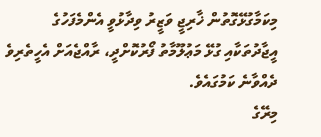މިކަމާގުޅޭގޮތުން ޚާރިޖީ ވަޒީރު ވިދާޅުވީ އެންމެފަހުގެ އީޖާދުތަކާއި ގުޅޭ މަޢުލޫމާތު ފޯރުކޮށްދީ، ރާއްޖެއަށް އެހީތެރިވެ ދެއްވާނެ ކަމުގައެވެ.
މިރޭގެ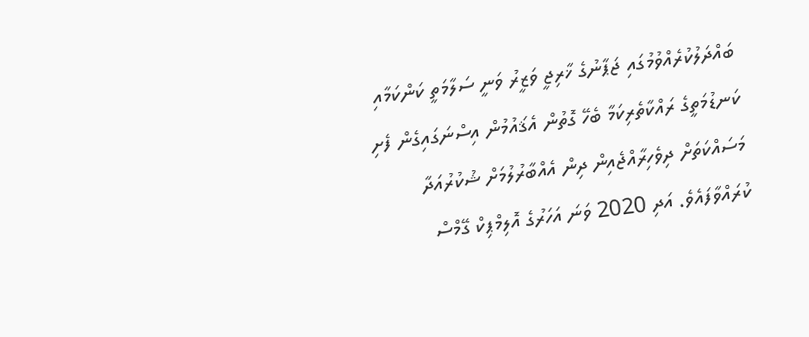ބައްދަލުކުރެއްވުމުގައި ޖަޕާނުގެ ޚާރިޖީ ވަޒީރު ވަނީ ސަލާމަތީ ކަންކަމާއި ކަނޑުމަތީގެ ރައްކާތެރިކަމާ ބެހޭ ގޮތުން އެޤައުމުން އިސްނަގައިގެން ފެށި މަސައްކަތަށް ދިވެހިރާއްޖެއިން ދިން އެއްބާރުލުމަށް ޝުކުރުއަދާ ކުރައްވާފައެވެ. އަދި 2020 ވަނަ އަހަރުގެ އޮލިމްޕިކް ގޭމްސް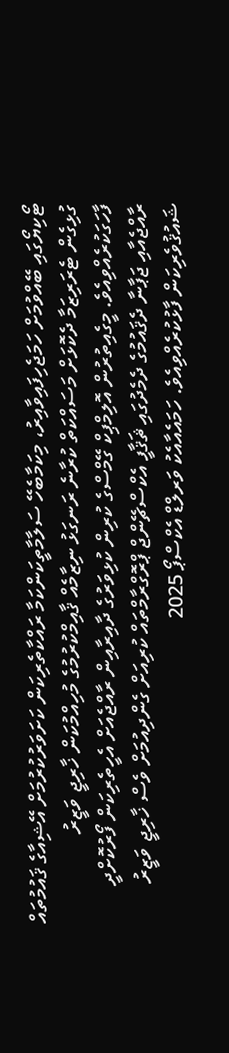ޓޯކިޔޯގައި ބޭއްވުމަށް ހަމަޖެހިފައިވާއިރު، މިކަމާބެހޭ ސަލާމާތީކަންކަމާ ރައްކާތެރިކަން ކަށަވަރުކުރުމަށް އޭޝިއާގެ ޤައުމުތައް ގުޅިގެން ޓެރަރިޒަމާ ދެކޮޅަށް މަސައްކަތް ކުރާނެ ރަނގަޅު ނިޒާމެއް ޤާއިމްކުރުމުގެ މުހިއްމުކަން ޚާރިޖީ ވަޒީރު ފާހަގަކުރެއްވިއެވެ. މީގެއިތުރުން އޮލިމްޕިކް ގޭމްސްގެ ކުރިން ކުޅިވަރުގެ ދާއިރާއިން ރާއްޖެއަށް އެހީތެރިކަން ފޯރުކޮށްދީ ރާއްޖެއާއި ޖަޕާނާ ދެޤައުމުގެ ދެމެދުގައި ޘަޤާފީ އެކްސްޗޭންޖް ޕްރޮގްރާމްތައް ކުރިއަށް ގެންދިއުމަށް ވެސް ޚާރިޖީ ވަޒީރު ޝައުޤުވެރިކަން ފާޅުކުރެއްވިއެވެ. ހަމައެއާއެކު ވަރލްޑް އެކްސްޕޯ 2025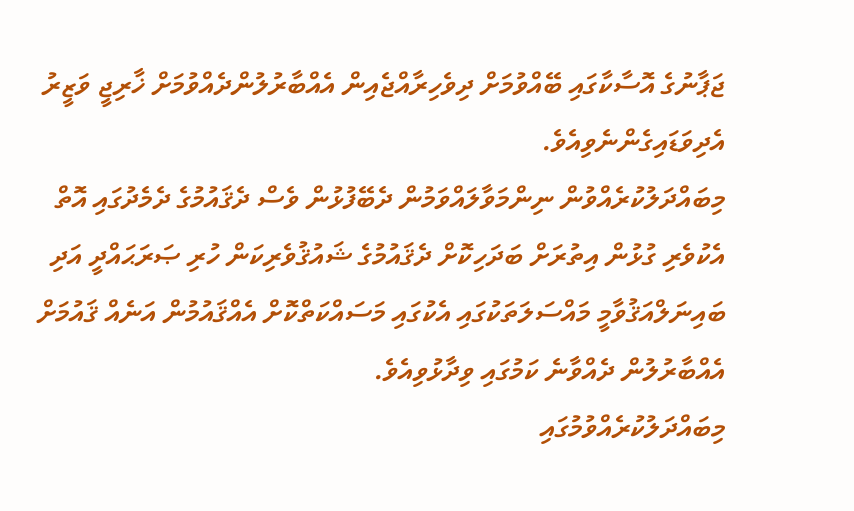ޖަޕާނުގެ އޮސާކާގައި ބޭއްވުމަށް ދިވެހިރާއްޖެއިން އެއްބާރުލުންދެއްވުމަށް ޚާރިޖީ ވަޒީރު އެދިވަޑައިގެންނެވިއެވެ.
މިބައްދަލުކުރެއްވުން ނިންމަވާލައްވަމުން ދެބޭފުޅުން ވެސް ދެޤައުމުގެ ދެމެދުގައި އޮތް އެކުވެރި ގުޅުން އިތުރަށް ބަދަހިކޮށް ދެޤައުމުގެ ޝައުޤުވެރިކަން ހުރި ޞަރަޙައްދީ އަދި ބައިނަލްއަޤުވާމީ މައްސަލަތަކުގައި އެކުގައި މަސައްކަތްކޮށް އެއްޤައުމުން އަނެއް ޤައުމަށް އެއްބާރުލުން ދެއްވާނެ ކަމުގައި ވިދާޅުވިއެވެ.
މިބައްދަލުކުރެއްވުމުގައި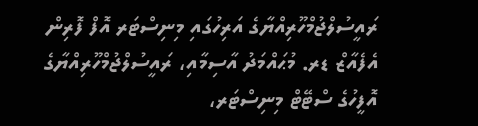ރައީސުލްޖުމްހޫރިއްޔާގެ އަރިހުގައި މިނިސްޓަރ އޮފް ފޮރިން އެފެއާޒް ޑރ. މުޙައްމަދު އާސިމާއި، ރައީސުލްޖުމްހޫރިއްޔާގެ އޮފީހުގެ ސްޓޭޓް މިނިސްޓަރ،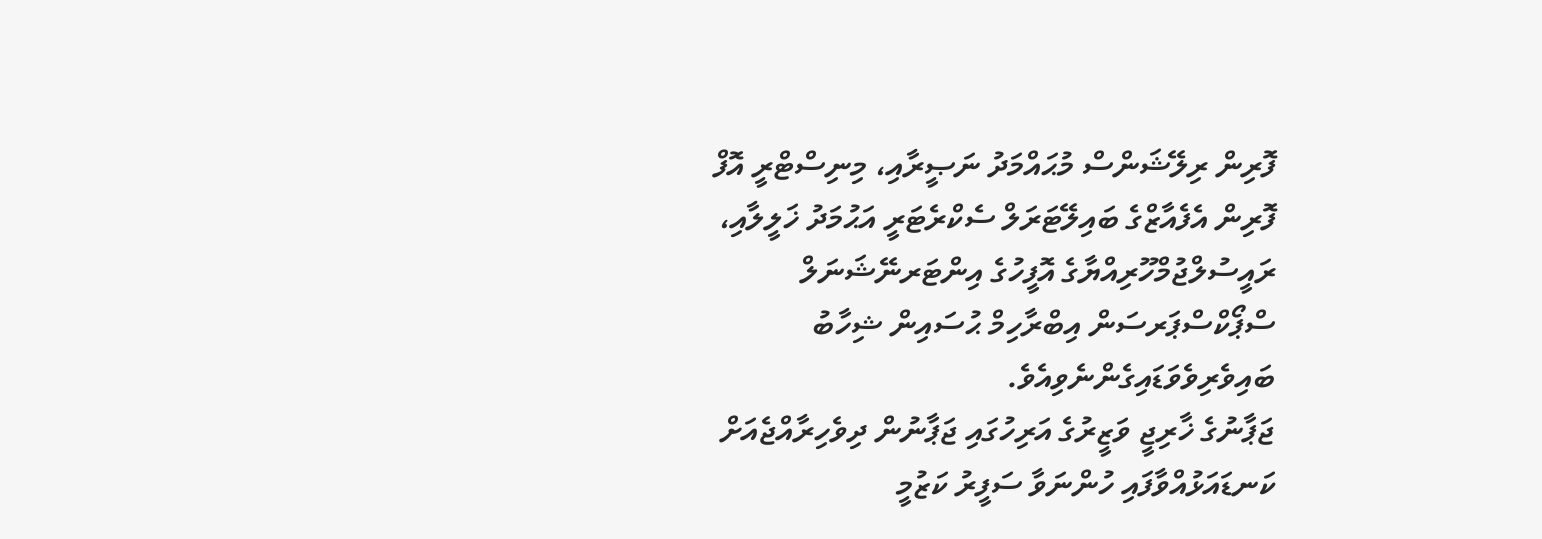ފޮރިން ރިލޭޝަންސް މުޙައްމަދު ނަޞީރާއި، މިނިސްޓްރީ އޮފް ފޮރިން އެފެއާޒްގެ ބައިލޭޓަރަލް ސެކްރެޓަރީ އަޙުމަދު ޚަލީލާއި، ރައީސުލްޖުމްހޫރިއްޔާގެ އޮފީހުގެ އިންޓަރނޭޝަނަލް ސްޕޯކްސްޕަރސަން އިބްރާހިމް ޙުސައިން ޝިހާބު ބައިވެރިވެވަޑައިގެންނެވިއެވެ.
ޖަޕާނުގެ ޚާރިޖީ ވަޒީރުގެ އަރިހުގައި ޖަޕާނުން ދިވެހިރާއްޖެއަށް ކަނޑައަޅުއްވާފައި ހުންނަވާ ސަފީރު ކަޒުމީ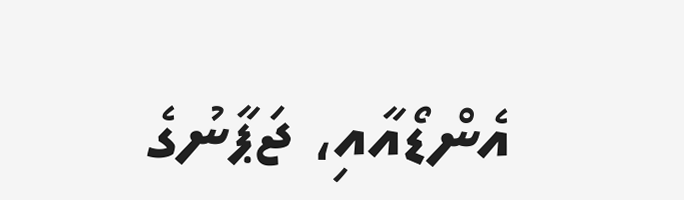އެންޑޯއާއި، ޖަޕާނުގެ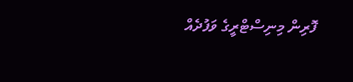ފޮރިން މިނިސްޓްރީގެ ވަފުދެއް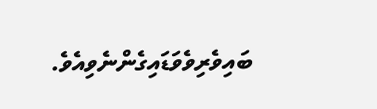ބައިވެރިވެވަޑައިގެންނެވިއެވެ.